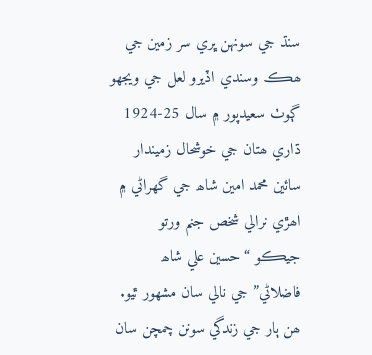سنڌ جي سونهن ڀري سر زمين جي ھڪ وسندي اڏيرو لعل جي ويجھو ڳوٺ سعيدپور ۾ سال 25-1924 ڌاري ھتان جي خوشحال زميندار سائين محمد امين شاھ جي گھراڻي ۾ اھڙي نرالي شخص جنم ورتو جيڪو “حسين علي شاھ فاضلاڻي” جي نالي سان مشھور ٿيو. ھن ٻار جي زندگي سونن چمچن سان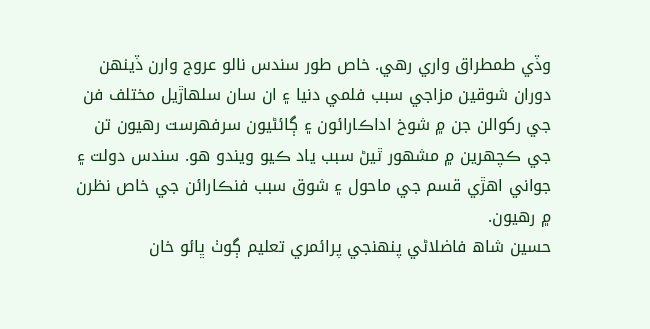وڏي طمطراق واري رھي. خاص طور سندس نالو عروج وارن ڏينهن دوران شوقين مزاجي سبب فلمي دنيا ۽ ان سان سلھاڙيل مختلف فن جي رکوالن جن ۾ شوخ اداڪارائون ۽ ڳائڻيون سرفھرست رھيون تن جي ڪچھرين ۾ مشھور ٿيڻ سبب ياد ڪيو ويندو ھو. سندس دولت ۽ جواني اھڙي قسم جي ماحول ۽ شوق سبب فنڪارائن جي خاص نظرن ۾ رھيون.
حسين شاھ فاضلاڻي پنهنجي پرائمري تعليم ڳوٺ ڀائو خان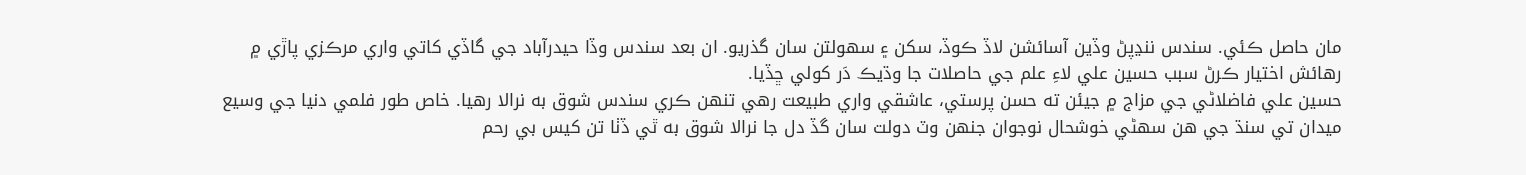مان حاصل ڪئي. سندس ننڍپڻ وڏين آسائشن لاڏ ڪوڏ، سکن ۽ سھولتن سان گذريو. ان بعد سندس وڏا حيدرآباد جي گاڏي کاتي واري مرڪزي پاڙي ۾ رھائش اختيار ڪرڻ سبب حسين علي لاءِ علم جي حاصلات جا وڌيڪ دَر کولي ڇڏيا.
حسين علي فاضلاڻي جي مزاج ۾ جيئن ته حسن پرستي، عاشقي واري طبيعت رھي تنهن ڪري سندس شوق به نرالا رھيا. خاص طور فلمي دنيا جي وسيع ميدان تي سنڌ جي ھن سھڻي خوشحال نوجوان جنهن وٽ دولت سان گڏ دل جا نرالا شوق به ٿي ڏٺا تن کيس بي رحم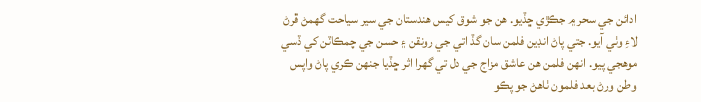ادائن جي سحر ۾ جڪڙي ڇڏيو. ھن جو شوق کيس ھندستان جي سير سياحت گھمڻ ڦرڻ لاءِ وٺي آيو. جتي پاڻ انڊين فلمن سان گڏ اتي جي رونقن ۽ حسن جي چمڪاٽن کي ڏسي موھجي پيو. انھن فلمن ھن عاشق مزاج جي دل تي گھرا اثر ڇڏيا جنهن ڪري پاڻ واپس وطن ورڻ بعد فلمون ٺاھڻ جو پڪو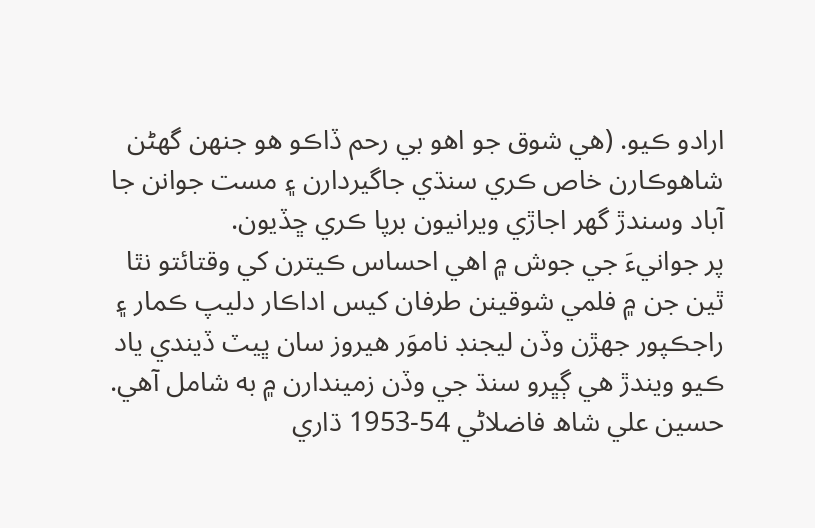ارادو ڪيو. (ھي شوق جو اھو بي رحم ڏاڪو ھو جنهن گهڻن شاھوڪارن خاص ڪري سنڌي جاگيردارن ۽ مست جوانن جا آباد وسندڙ گھر اجاڙي ويرانيون برپا ڪري ڇڏيون.
پر جوانيءَ جي جوش ۾ اھي احساس ڪيترن کي وقتائتو نٿا ٿين جن ۾ فلمي شوقينن طرفان کيس اداڪار دليپ ڪمار ۽ راجڪپور جھڙن وڏن ليجنڊ ناموَر ھيروز سان ڀيٽ ڏيندي ياد ڪيو ويندڙ ھي ڳڀرو سنڌ جي وڏن زميندارن ۾ به شامل آھي. حسين علي شاھ فاضلاڻي 54-1953 ڌاري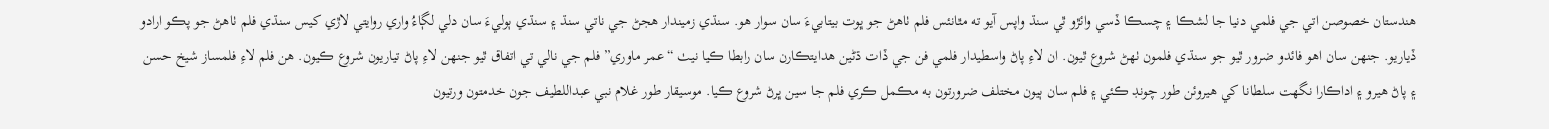ھندستان خصوصن اتي جي فلمي دنيا جا لشڪا ۽ چسڪا ڏسي وائڙو ٿي سنڌ واپس آيو ته مٿانئس فلم ٺاھڻ جو ڀوت بيتابيءَ سان سوار ھو. سنڌي زميندار ھجڻ جي ناتي سنڌ ۽ سنڌي ٻوليءَ سان دلي لڳاءُ واري روايتي لاڙي کيس سنڌي فلم ٺاھڻ جو پڪو ارادو ڏياريو. جنهن سان اھو فائدو ضرور ٿيو جو سنڌي فلمون ٺھڻ شروع ٿيون. ان لاءِ پاڻ واسطيدار فلمي فن جي ڏات ڌڻين ھدايتڪارن سان رابطا ڪيا نيٺ “عمر ماوري” فلم جي نالي تي اتفاق ٿيو جنهن لاءِ پاڻ تياريون شروع ڪيون. ھن فلم لاءِ فلمساز شيخ حسن ۽ پاڻ ھيرو ۽ اداڪارا نگھت سلطانا کي ھيروئن طور چونڊ ڪئي ۽ فلم سان ٻيون مختلف ضرورتون به مڪمل ڪري فلم جا سين ڀرڻ شروع ڪيا. موسيقار طور غلام نبي عبداللطيف جون خدمتون ورتيون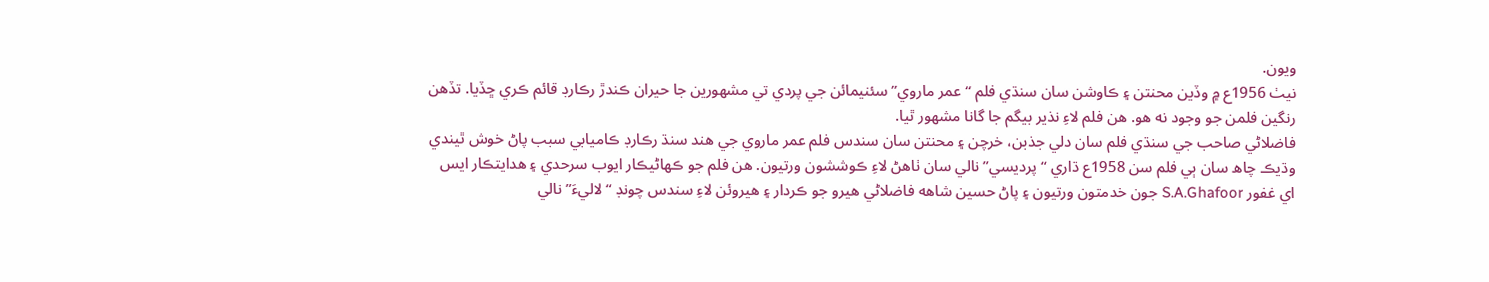ويون.
نيٺ 1956ع ۾ وڏين محنتن ۽ ڪاوشن سان سنڌي فلم “عمر ماروي” سئنيمائن جي پردي تي مشھورين جا حيران ڪندڙ رڪارڊ قائم ڪري ڇڏيا. تڏهن رنگين فلمن جو وجود نه ھو. ھن فلم لاءِ نذير بيگم جا گانا مشھور ٿيا.
فاضلاڻي صاحب جي سنڌي فلم سان دلي جذبن، خرچن ۽ محنتن سان سندس فلم عمر ماروي جي ھند سنڌ رڪارڊ ڪاميابي سبب پاڻ خوش ٿيندي وڌيڪ چاھ سان ٻي فلم سن 1958ع ڌاري “پرديسي” نالي سان ٺاھڻ لاءِ ڪوششون ورتيون. ھن فلم جو ڪھاڻيڪار ايوب سرحدي ۽ ھدايتڪار ايس اي غفور S.A.Ghafoor جون خدمتون ورتيون ۽ پاڻ حسين شاهه فاضلاڻي ھيرو جو ڪردار ۽ ھيروئن لاءِ سندس چونڊ “لاليءَ” نالي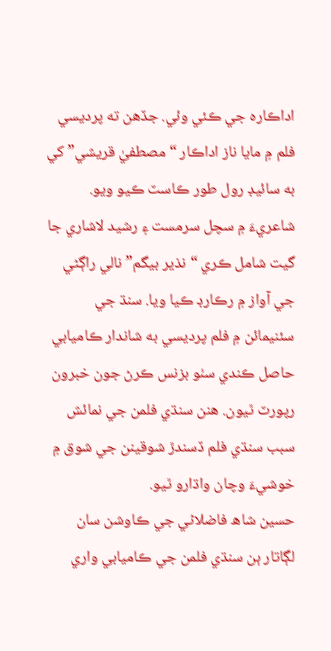اداڪاره جي ڪئي وئي. جڏهن ته پرديسي فلم ۾ مايا ناز اداڪار “مصطفيٰ قريشي” کي به سائيڊ رول طور ڪاسٽ ڪيو ويو. شاعريءَ ۾ سچل سرمست ۽ رشيد لاشاري جا گيت شامل ڪري “نذير بيگم” نالي راڳڻي جي آواز ۾ رڪارڊ ڪيا ويا. سنڌ جي سئنيمائن ۾ فلم پرديسي به شاندار ڪاميابي حاصل ڪندي سٺو بزنس ڪرڻ جون خبرون رپورٽ ٿيون. ھنن سنڌي فلمن جي نمائش سبب سنڌي فلم ڏسندڙ شوقينن جي شوق ۾ خوشيءَ وچان واڌارو ٿيو.
حسين شاھ فاضلاڻي جي ڪاوشن سان لڳاتار ٻن سنڌي فلمن جي ڪاميابي واري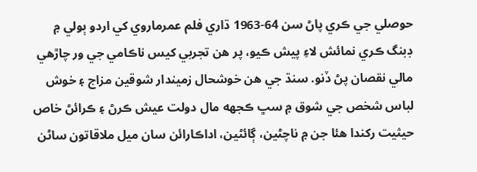حوصلي جي ڪري پاڻ سن 64-1963 ڌاري فلم عمرماروي کي اردو ٻولي ۾ ڊبنگ ڪري نمائش لاءِ پيش ڪيو، پر ھن تجربي کيس ناڪامي جي ور چاڙھي مالي نقصان پڻ ڏنو. سنڌ جي ھن خوشحال زميندار شوقين مزاج ۽ خوش لباس شخص جي شوق ۾ سڀ ڪجهه مال دولت عيش ڪرڻ ۽ ڪرائڻ خاص حيثيت رکندا ھئا جن ۾ ناچڻين، ڳائڻين، اداڪارائن سان ميل ملاقاتون ساڻن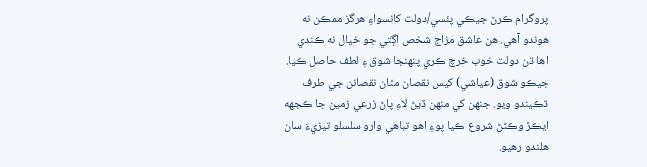پروگرام ڪرڻ جيڪي پئسي/دولت کانسواءِ ھرگز ممڪن نه ھوندو آھي. ھن عاشق مزاج شخص اڳتي جو خيال نه ڪندي اھا ڌن دولت خوب خرچ ڪري پنهنجا شوق ۽ لطف حاصل ڪيا. جيڪو شوق (عياشي) کيس نقصان مٿان نقصانن جي طرف ڌڪيندو ويو. جنهن کي منهن ڏيڻ لاءِ پاڻ زرعي زمين جا ڪجهه ايڪڙ وڪڻڻ شروع ڪيا پوءِ اھو تباھي وارو سلسلو تيزيءَ سان ھلندو رھيو.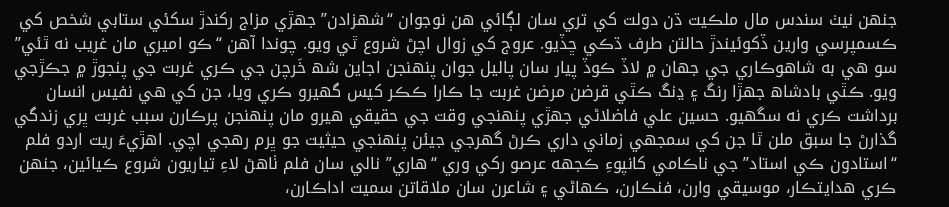جنهن نيٺ سندس مال ملڪيت ڌن دولت کي تري سان لڳائي ھن نوجوان “شھزادن” جھڙي مزاج رکندڙ سکئي ستابي شخص کي ڪسمپرسي وارين ڏکوئيندڙ حالتن طرف ڌڪي ڇڏيو. عروج کي زوال اچڻ شروع ٿي ويو. چوندا آھن “ڪو اميري مان غريب نه ٿئي” سو ھي به شاھوڪاري جي جھان ۾ لاڏ ڪوڏ پيار سان پاليل جوان پنهنجن اجاين شھ خَرچن جي ڪري غربت جي پنجوڙ ۾ جڪڙجي ويو. ڪٿي بادشاھ جھڙا رنگ ۽ ڍنگ ڪٿي قرضن مرضن غربت جا ڪارا ڪڪر کيس گھيرو ڪري ويا، جن کي ھي نفيس انسان برداشت ڪري نه سگھيو. حسين علي فاضلاڻي جھڙي پنهنجي وقت جي حقيقي ھيرو مان پنهنجن پرڪارن سبب غربت ڀري زندگي گذارڻ جا سبق ملن ٿا جن کي سمجھي زماني داري ڪرڻ گھرجي جيئن پنهنجي حيثيت جو ڀرم رھجي اچي. اھڙيءَ ريت اردو فلم “استادون ڪي استاد” جي ناڪامي کانپوءِ ڪجهه عرصو رکي وري “ھاري” نالي سان فلم ٺاھڻ لاءِ تياريون شروع ڪيائين، جنهن ڪري ھدايتڪار، موسيقي وارن، فنڪارن، ڪھاڻي ۽ شاعرن سان ملاقاتن سميت اداڪارن،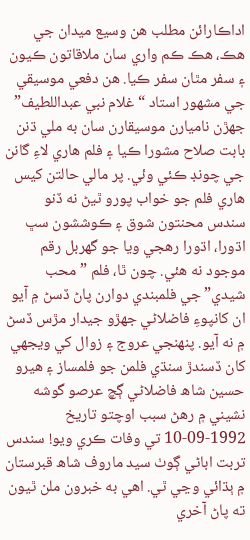اداڪارائن مطلب ھن وسيع ميدان جي ھڪ، ھڪ ڪم واري سان ملاقاتون ڪيون ۽ سفر مٿان سفر ڪيا. ھن دفعي موسيقي جي مشھور استاد “غلام نبي عبداللطيف” جھڙن ناميارن موسيقارن سان به ملي ڌنن بابت صلاح مشورا ڪيا ۽ فلم ھاري لاءِ گانن جي چونڊ ڪئي وئي. پر مالي حالتن کيس ھاري فلم جو خواب پورو ٿيڻ نه ڏنو سندس محنتون شوق ۽ ڪوششون سڀ اڌورا، اڌورا رھجي ويا جو گھربل رقم موجود نه ھئي. چون ٿا، فلم ”محب شيدي” جي فلمبندي دوارن پاڻ ڏسڻ ۾ آيو ان کانپوءِ فاضلاڻي جھڙو جيدار مڙس ڏسڻ ۾ نه آيو. پنهنجي عروج ۽ زوال کي ويجھي کان ڏسندڙ سنڌي فلمن جو فلمساز ۽ ھيرو حسين شاھ فاضلاڻي ڳچ عرصو گوشه نشيني ۾ رھڻ سبب اوچتو تاريخ 1992-09-10 تي وفات ڪري ويو! سندس تربت اباڻي ڳوٺ سيد ماروف شاھ قبرستان ۾ ٻڌائي وڃي ٿي. اھي به خبرون ملن ٿيون ته پاڻ آخري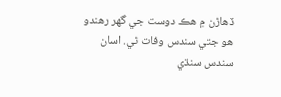ڏھاڙن ۾ ھڪ دوست جي گھر رھندو ھو جتي سندس وفات ٿي. اسان سندس سنڌي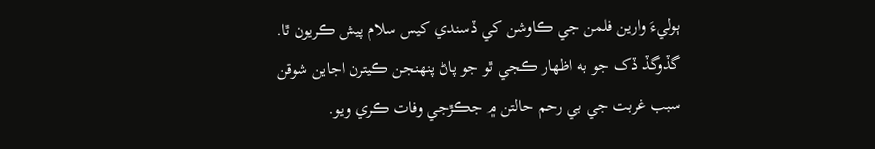ٻوليءَ وارين فلمن جي ڪاوشن کي ڏسندي کيس سلام پيش ڪريون ٿا. گڏوگڏ ڏک جو به اظهار ڪجي ٿو جو پاڻ پنهنجن ڪيترن اجاين شوقن سبب غربت جي بي رحم حالتن ۾ جڪڙجي وفات ڪري ويو.